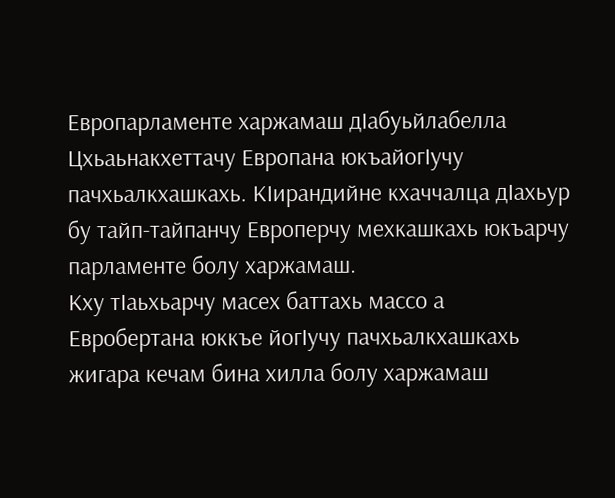Европарламенте харжамаш дIабуьйлабелла Цхьаьнакхеттачу Европана юкъайогIучу пачхьалкхашкахь. КIирандийне кхаччалца дIахьур бу тайп-тайпанчу Европерчу мехкашкахь юкъарчу парламенте болу харжамаш.
Кху тIаьхьарчу масех баттахь массо а Евробертана юккъе йогIучу пачхьалкхашкахь жигара кечам бина хилла болу харжамаш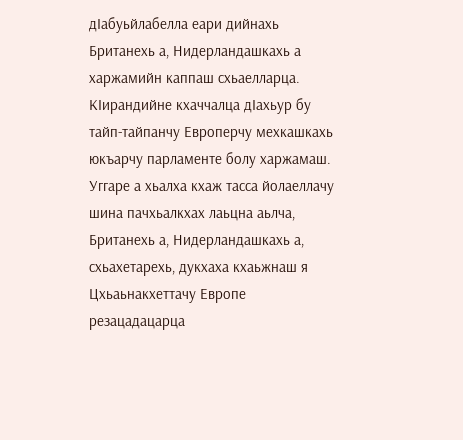дIабуьйлабелла еари дийнахь Британехь а, Нидерландашкахь а харжамийн каппаш схьаелларца. КIирандийне кхаччалца дIахьур бу тайп-тайпанчу Европерчу мехкашкахь юкъарчу парламенте болу харжамаш.
Уггаре а хьалха кхаж тасса йолаеллачу шина пачхьалкхах лаьцна аьлча, Британехь а, Нидерландашкахь а, схьахетарехь, дукхаха кхаьжнаш я Цхьаьнакхеттачу Европе резацадацарца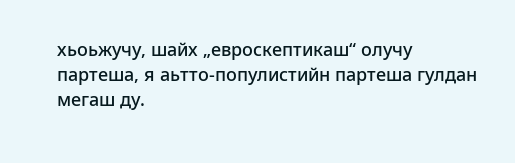хьоьжучу, шайх „евроскептикаш“ олучу партеша, я аьтто-популистийн партеша гулдан мегаш ду.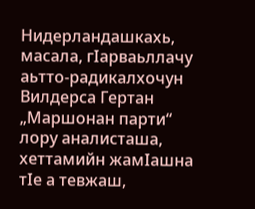Нидерландашкахь, масала, гIарваьллачу аьтто-радикалхочун Вилдерса Гертан „Маршонан парти“ лору аналисташа, хеттамийн жамIашна тIе а тевжаш,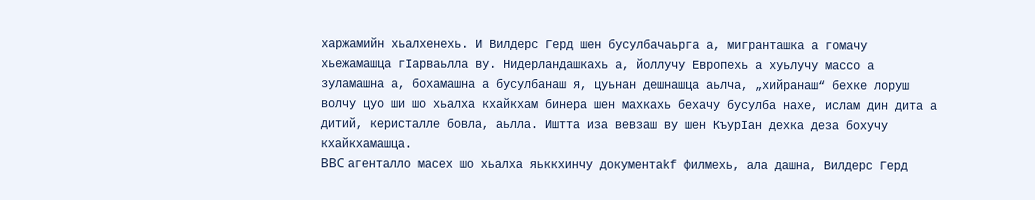харжамийн хьалхенехь. И Вилдерс Герд шен бусулбачаьрга а, мигранташка а гомачу хьежамашца гIарваьлла ву. Нидерландашкахь а, йоллучу Европехь а хуьлучу массо а зуламашна а, бохамашна а бусулбанаш я, цуьнан дешнашца аьлча, „хийранаш“ бехке лоруш волчу цуо ши шо хьалха кхайкхам бинера шен махкахь бехачу бусулба нахе, ислам дин дита а дитий, керисталле бовла, аьлла. Иштта иза вевзаш ву шен КъурIан дехка деза бохучу кхайкхамашца.
BBC агенталло масех шо хьалха яьккхинчу документаkf филмехь, ала дашна, Вилдерс Герд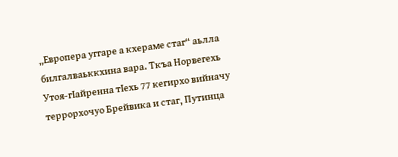„Европера уггаре а кхераме стаг“ аьлла билгалваьккхина вара. Ткъа Норвегехь Утоя-гIайренна тIехь 77 кегирхо вийначу террорхочуо Брейвика и стаг, Путинца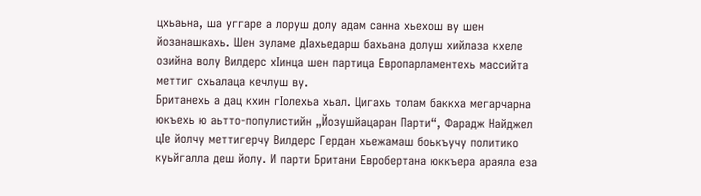цхьаьна, ша уггаре а лоруш долу адам санна хьехош ву шен йозанашкахь. Шен зуламе дIахьедарш бахьана долуш хийлаза кхеле озийна волу Вилдерс хIинца шен партица Европарламентехь массийта меттиг схьалаца кечлуш ву.
Британехь а дац кхин гIолехьа хьал. Цигахь толам баккха мегарчарна юкъехь ю аьтто-популистийн „Йозушйацаран Парти“, Фарадж Найджел цIе йолчу меттигерчу Вилдерс Гердан хьежамаш боькъучу политико куьйгалла деш йолу. И парти Британи Евробертана юккъера араяла еза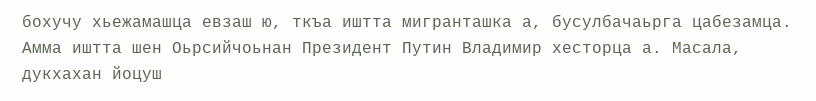бохучу хьежамашца евзаш ю, ткъа иштта мигранташка а, бусулбачаьрга цабезамца.
Амма иштта шен Оьрсийчоьнан Президент Путин Владимир хесторца а. Масала, дукхахан йоцуш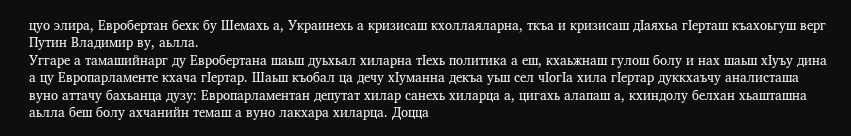цуо элира, Евробертан бехк бу Шемахь а, Украинехь а кризисаш кхоллаяларна, ткъа и кризисаш дIаяхьа гIерташ къахоьгуш верг Путин Владимир ву, аьлла.
Уггаре а тамашийнарг ду Евробертана шаьш дуьхьал хиларна тIехь политика а еш, кхаьжнаш гулош болу и нах шаьш хIуъу дина а цу Европарламенте кхача гIертар. Шаьш къобал ца дечу хIуманна декъа уьш сел чIогIа хила гIертар дуккхаъчу аналисташа вуно аттачу бахьанца дузу: Европарламентан депутат хилар санехь хиларца а, цигахь алапаш а, кхиндолу белхан хьашташна аьлла беш болу ахчанийн темаш а вуно лакхара хиларца. Доцца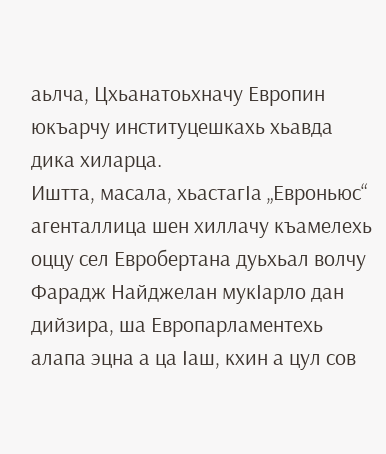аьлча, Цхьанатоьхначу Европин юкъарчу институцешкахь хьавда дика хиларца.
Иштта, масала, хьастагIа „Евроньюс“ агенталлица шен хиллачу къамелехь оццу сел Евробертана дуьхьал волчу Фарадж Найджелан мукIарло дан дийзира, ша Европарламентехь алапа эцна а ца Iаш, кхин а цул сов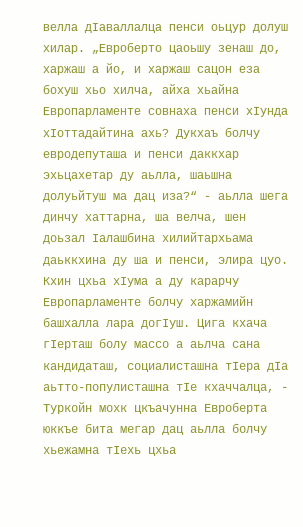велла дIаваллалца пенси оьцур долуш хилар. „Евроберто цаоьшу зенаш до, харжаш а йо, и харжаш сацон еза бохуш хьо хилча, айха хьайна Европарламенте совнаха пенси хIунда хIоттадайтина ахь? Дукхаъ болчу евродепуташа и пенси даккхар эхьцахетар ду аьлла, шаьшна долуьйтуш ма дац иза?“ - аьлла шега динчу хаттарна, ша велча, шен доьзал Iалашбина хилийтархьама даьккхина ду ша и пенси, элира цуо.
Кхин цхьа хIума а ду карарчу Европарламенте болчу харжамийн башхалла лара догIуш. Цига кхача гIерташ болу массо а аьлча сана кандидаташ, социалисташна тIера дIа аьтто-популисташна тIе кхаччалца, - Туркойн мохк цкъачунна Евроберта юккъе бита мегар дац аьлла болчу хьежамна тIехь цхьа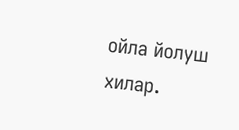ойла йолуш хилар.